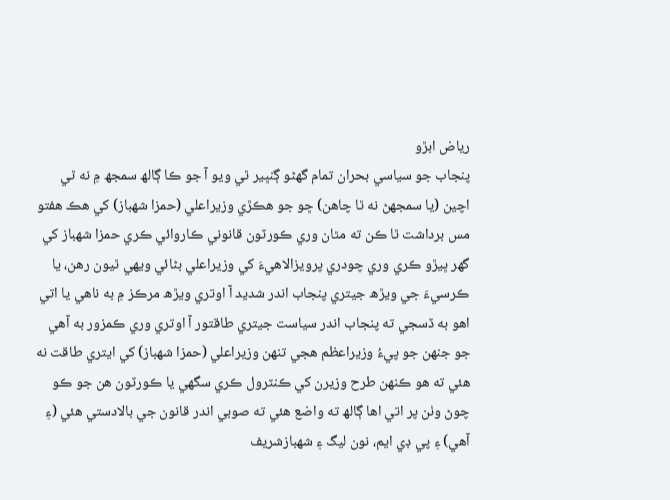رياض ابڙو
پنجاب جو سياسي بحران تمام گھڻو ڳنڀير ٿي ويو آ جو ڪا ڳالھ سمجھ ۾ نه ٿي اچين (يا سمجھڻ نه ٿا چاهن) ڇو جو هڪڙي وزيراعلي (حمزا شهباز) کي هڪ هفتو مس برداشت ٿا ڪن ته مٿان وري ڪورٽون قانوني ڪاروائي ڪري حمزا شهباز کي گهر ڀيڙو ڪري وري چودري پرويزالاهيءَ کي وزيراعلي بڻائي ويهي ٿيون رهن، يا ڪرسيءَ جي ويڙھ جيتري پنجاب اندر شديد آ اوتري ويڙھ مرڪز ۾ به ناهي يا اتي اهو به ڏسجي ته پنجاب اندر سياست جيتري طاقتور آ اوتري وري ڪمزور به آهي جو جنهن جو پيءُ وزيراعظم هجي تنهن وزيراعلي (حمزا شهباز) کي ايتري طاقت نه هئي ته هو ڪنهن طرح وزيرن کي ڪنٽرول ڪري سگهي يا ڪورٽون هن جو ڪو چوڻ وٺن پر اتي اها ڳالھ ته واضع هئي ته صوبي اندر قانون جي بالادستي هئي (۽ آهي) ۽ پي ڊي ايم، نون ليگ ۽ شهبازشريف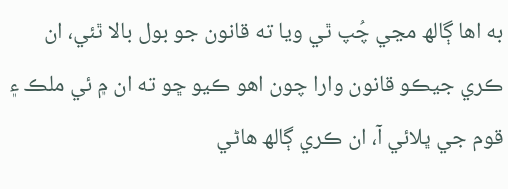به اها ڳالھ مڃي چُپ ٿي ويا ته قانون جو بول بالا ٿئي، ان ڪري جيڪو قانون وارا چون اهو ڪيو ڇو ته ان ۾ ئي ملڪ ۽ قوم جي ڀلائي آ، ان ڪري ڳالھ هاڻي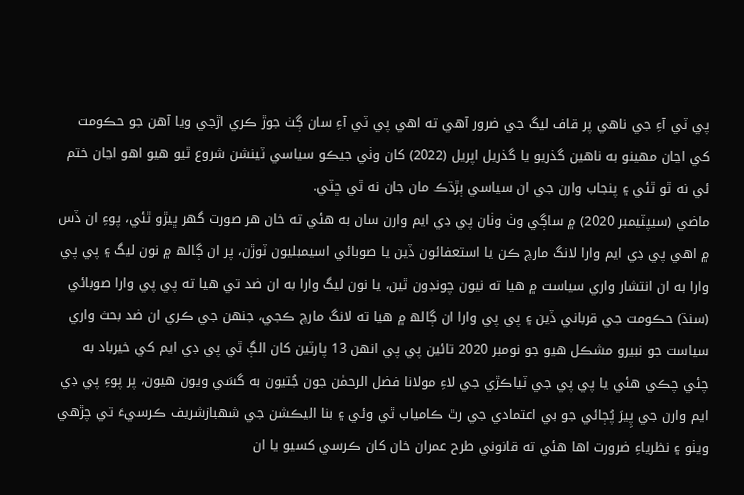پي ٽي آءِ جي ناهي پر قاف ليگ جي ضرور آهي ته اهي پي ٽي آءِ سان ڳٺ جوڙ ڪري اڙجي ويا آهن جو حڪومت کي اڃان مهينو به ناهين گذريو يا گذريل اپريل (2022) کان وٺي جيڪو سياسي ٽينشن شروع ٿيو هيو اهو اڃان ختم ئي نه ٿو ٿئي ۽ پنجاب وارن جي ان سياسي ٻڙڌڪ مان جان نه ٿي ڇٽي.
ماضي (سيپٽيمبر 2020) ۾ ساڳي وٺ وٺان پي ڊي ايم وارن سان به هئي ته خان هر صورت گهر ڀيڙو ٿئي، پوءِ ان ڏس ۾ اهي پي ڊي ايم وارا لانگ مارچ ڪن يا استعفائون ڏين يا صوبائي اسيمبليون ٽوڙن، پر ان ڳالھ ۾ نون ليگ ۽ پي پي وارا به ان انتشار واري سياست ۾ هيا ته نيون چونڊون ٿين، يا نون ليگ وارا به ان ضد تي هيا ته پي پي وارا صوبائي (سنڌ) حڪومت جي قرباني ڏين ۽ پي پي وارا ان ڳالھ ۾ هيا ته لانگ مارچ ڪجي، جنهن جي ڪري ان ضد بحث واري سياست جو نبيرو مشڪل هيو جو نومبر 2020 تائين پي پي انهن 13 پارٽين کان الڳ ٿي پي ڊي ايم کي خيرباد به چئي چڪي هئي يا پي پي جي ٽياڪڙي جي لاءِ مولانا فضل الرحمٰن جون جُتيون به گسَي ويون هيون، پر پوءِ پي ڊي ايم وارن جي پِيرَ پُڄائي جو بي اعتمادي جي رٿ ڪامياب ٿي وئي ۽ بنا اليڪشن جي شهبازشريف ڪرسيءَ تي چڙهي ويٺو ۽ نظرياءِ ضرورت اها هئي ته قانوني طرح عمران خان کان ڪرسي کسيو يا ان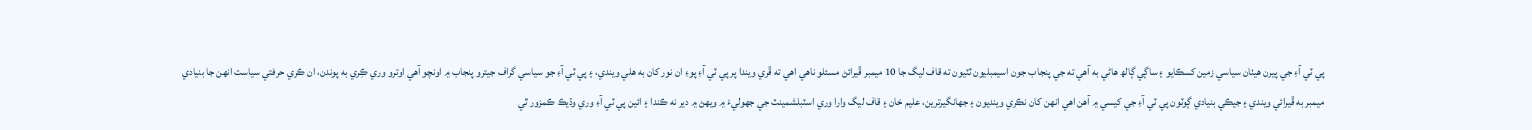پي ٽي آءِ جي پيرن هيٺان سياسي زمين کسڪايو ۽ ساڳي ڳالھ هاڻي به آهي ته جي پنجاب جون اسيمبليون ٽٽيون ته قاف ليگ جا 10 ميمبر ڦيرائڻ مسئلو ناهي اهي ته ڦري ويندا پر پي ٽي آءِ پوءِ ان نور کان به هلي ويندي، ۽ پي ٽي آءِ جو سياسي گراف جيترو پنجاب ۾ اونچو آهي اوترو وري ڪِري به پوندن، ان ڪري حرفتي سياست انهن جا بنيادي ميمبر به ڦيرائي ويندي ۽ جيڪي بنيادي ڳوٽون پي ٽي آءِ جي کيسي ۾ آهن اهي انهن کان نڪري وينديون ۽ جهانگيرترين، عليم خان ۽ قاف ليگ وارا وري اسٽبلشمينٽ جي جهوليءَ ۾ ويهڻ ۾ دير نه ڪندا ۽ ائين پي ٽي آءِ وري وڌيڪ ڪمزور ٿي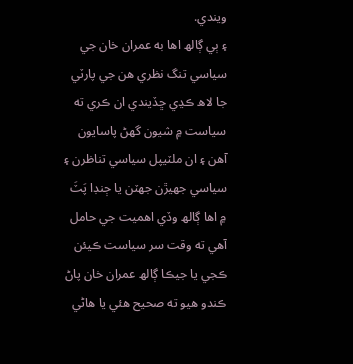ويندي.
۽ ٻي ڳالھ اها به عمران خان جي سياسي تنگ نظري هن جي پارٽي جا لاھ ڪڍي ڇڏيندي ان ڪري ته سياست ۾ شيون گھڻ پاسايون آهن ۽ ان ملٽيپل سياسي تناظرن ۽ سياسي جھيڙن جھٽن يا ڄنڊا پَٽَ ۾ اها ڳالھ وڏي اهميت جي حامل آهي ته وقت سر سياست ڪيئن ڪجي يا جيڪا ڳالھ عمران خان پاڻ ڪندو هيو ته صحيح هئي يا هاڻي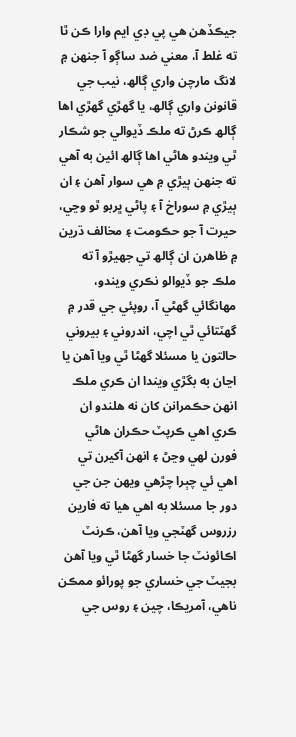جيڪڏهن هي پي ڊي ايم وارا ڪن ٿا ته غلط آ، معني ضد ساڳو آ جنهن ۾ لانگ مارچن واري ڳالھ، نيب جي قانونن واري ڳالھ، يا گھڙي گھڙي اها ڳالھ ڪرڻ ته ملڪ ڏيوالي جو شڪار ٿي ويندو هاڻي اها ڳالھ ائين به آهي ته جنهن ٻيڙي ۾ هي سوار آهن ۽ ان ٻيڙي ۾ سوراخ آ ۽ پاڻي ڀربو ٿو وڃي، حيرت آ جو حڪومت ۽ مخالف ڌرين ۾ ظاهرن ان ڳالھ تي جھيڙو آ ته ملڪ جو ڏيوالو نڪري ويندو، مهانگائي گھڻي آ، روپئي جي قدر ۾ گھٽتائي ٿي اچي، اندروني ۽ بيروني حالتون يا مسئلا گھڻا ٿي ويا آهن يا اڃان به بگڙي ويندا ان ڪري ملڪ انهن حڪمرانن کان نه هلندو ان ڪري اهي ڪرپٽ حڪران هاڻي فورن لهي وڃڻ ۽ انهن آکيرن تي اهي ئي چٻرا چڙهي ويهن جن جي دور جا مسئلا به اهي هيا ته فارين رزروس گھٽجي ويا آهن، ڪرنٽ اڪائونٽ جا خسار گھڻا ٿي ويا آهن بجيٽ جي خساري جو پورائو ممڪن ناهي، آمريڪا، چين ۽ روس جي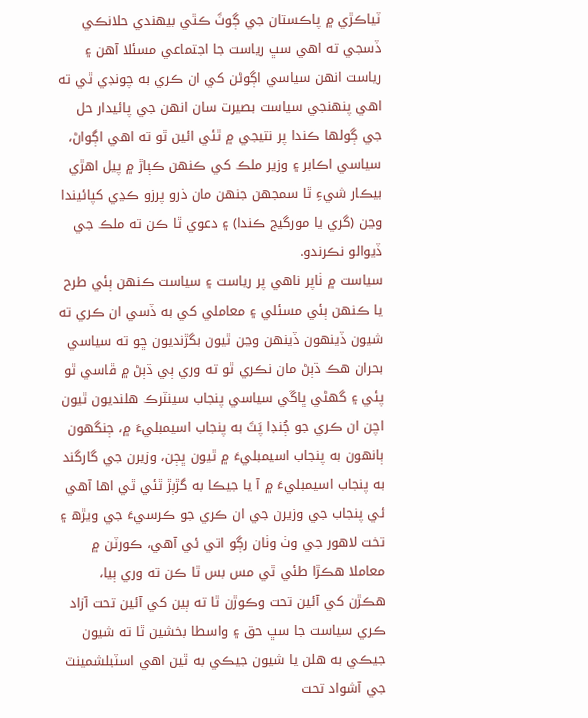ٽياڪڙي ۾ پاڪستان جي ڳوٽَ ڪٿي بيهندي حلانڪي ڏسجي ته اهي سڀ رياست جا اجتماعي مسئلا آهن ۽ رياست انهن سياسي اڳوڻن کي ان ڪري به چونڊي ٿي ته اهي پنهنجي سياست بصيرت سان انهن جي پائيدار حل جي ڳولها ڪندا پر نتيجي ۾ ٿئي ائين ٿو ته اهي اڳواڻ، سياسي اڪابر ۽ وزير ملڪ کي ڪنهن ڪٻاڙ ۾ پيل اهڙي بيڪار شيءِ ٿا سمجهن جنهن مان ذرو پرزو ڪڍي کپائيندا وڃن (گري يا مورگيج ڪندا) ۽ دعوي ٿا ڪن ته ملڪ جي ڏيوالو نڪرندو.
سياست ۾ ٺاپر ناهي پر رياست ۽ سياست ڪنهن ٻئي طرح يا ڪنهن ٻئي مسئلي ۽ معاملي کي به ڏسي ان ڪري ته شيون ڏينهون ڏينهن وڃن ٿيون بگڙنديون ڇو ته سياسي بحران هڪ ڌٻڻ مان نڪري ٿو ته وري ٻي ڌٻڻ ۾ ڦاسي ٿو پئي ۽ گھڻي ڀاڱي سياسي پنجاب سينٽرڪ هلنديون ٿيون اچن ان ڪري جو ڄُنڊا پَٽَ به پنجاب اسيمبليءَ ۾، ڄنگهون ٻانهون به پنجاب اسيمبليءَ ۾ ٿيون ڀڄن، وزيرن جي گارگند به پنجاب اسيمبليءَ ۾ آ يا جيڪا به گڙٻڙ ٿئي ٿي اها آهي ئي پنجاب جي وزيرن جي ان ڪري جو ڪرسيءَ جي ويڙھ ۽ تخت لاهور جي وٺ وٺان رڳو اتي ئي آهي، ڪورٽن ۾ معاملا هڪڙا طئي ٿي مس بس ٿا ڪن ته وري ٻيا، هڪڙن کي آئين تحت وڪوڙن ٿا ته ٻين کي آئين تحت آزاد ڪري سياست جا سڀ حق ۽ واسطا بخشين ٿا ته شيون جيڪي به هلن يا شيون جيڪي به ٿين اهي اسٽبلشمينٽ جي آشواد تحت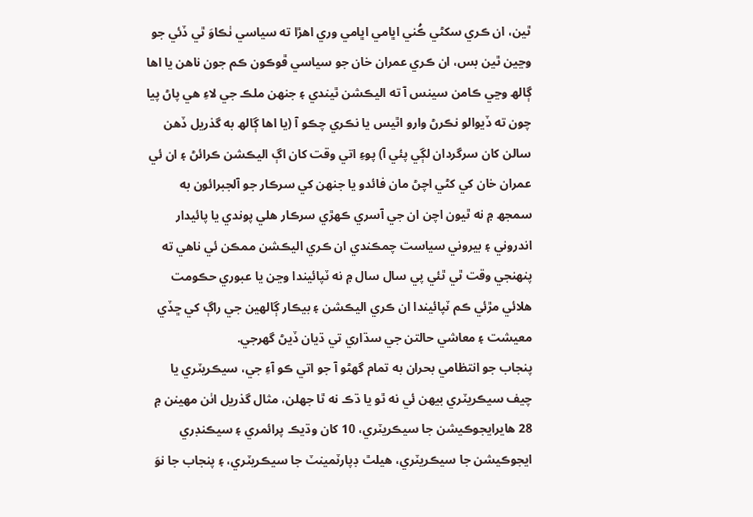ٿين، ان ڪري سکڻي ڪُني اڀامي اڀامي وري اهڙا ته سياسي ٺڪاوَ ٿي ڏئي جو وڃين ٿين بس، ان ڪري عمران خان جو سياسي ڦوڪون ڪم جون ناهن يا اها ڳالھ وڃي ڪامن سينس آ ته اليڪشن ٿيندي ۽ جنهن ملڪ جي لاءِ هي پاڻ پيا چون ته ڏيوالو نڪرڻ وارو اٿيس يا نڪري چڪو آ (يا اها ڳالھ به گذريل ڏهن سالن کان سرگردان لڳي پئي آ) پوءِ اتي وقت کان اڳ اليڪشن ڪرائڻ ۽ ان ئي عمران خان کي کڻي اچڻ مان فائدو يا جنهن کي سرڪار جو آلجبرائون به سمجھ ۾ نه ٿيون اچن ان جي آسري ڪهڙي سرڪار هلي پوندي يا پائيدار اندروني ۽ بيروني سياست چمڪندي ان ڪري اليڪشن ممڪن ئي ناهي ته پنهنجي وقت ٿي ٿئي پي سال سال ۾ نه ٽپائيندا وڃن يا عبوري حڪومت هلائي مڙئي ڪم ٽپائيندا ان ڪري اليڪشن ۽ بيڪار ڳالهين جي راڳ کي ڇڏي معيشت ۽ معاشي حالتن جي سڌاري تي ڌيان ڏيڻ گهرجي.
پنجاب جو انتظامي بحران به تمام گھڻو آ جو اتي ڪو آءِ جي، سيڪريٽري يا چيف سيڪريٽري بيهن ئي نه ٿو يا ڌڪ نه ٿا جهلن، مثال گذريل اٺن مهينن ۾ 28 هايرايجوڪيشن جا سيڪريٽري، 10 کان وڌيڪ پرائمري ۽ سيڪنڊري ايجوڪيشن جا سيڪريٽري، هيلٿ ڊپارٽمينٽ جا سيڪريٽري، ۽ پنجاب جا نوَ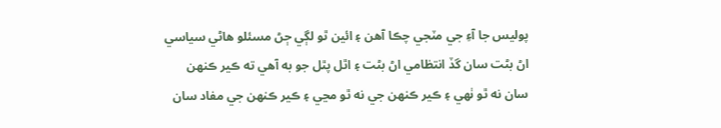پوليس جا آءِ جي مٽجي چڪا آهن ۽ ائين ٿو لڳي ڄڻ مسئلو هاڻي سياسي اڻ بڻت سان گڏ انتظامي اڻ بڻت ۽ اٿل پٿل جو به آهي ته ڪير ڪنهن سان نه ٿو ٺهي ۽ ڪير ڪنهن جي نه ٿو مڃي ۽ ڪير ڪنهن جي مفاد سان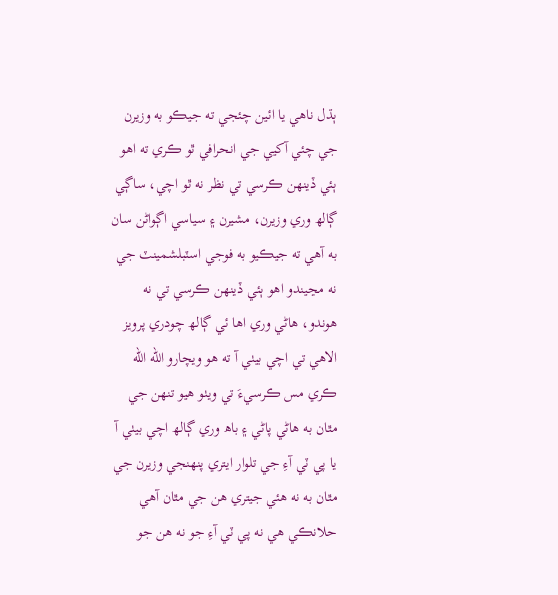ٻڌل ناهي يا ائين چئجي ته جيڪو به وزيرن جي چئي آکيي جي انحرافي ٿو ڪري ته اهو ٻئي ڏينهن ڪرسي تي نظر نه ٿو اچي، ساڳي ڳالھ وري وزيرن، مشيرن ۽ سياسي اڳواڻن سان به آهي ته جيڪيو به فوجي اسٽبلشمينٽ جي نه مڃيندو اهو ٻئي ڏينهن ڪرسي تي نه هوندو، هاڻي وري اها ئي ڳالھ چودري پرويز الاهي تي اچي بيٺي آ ته هو ويچارو الله الله ڪري مس ڪرسيءَ تي ويٺو هيو تنهن جي مٿان به هاڻي پاڻي ۽ باھ وري ڳالھ اچي بيٺي آ يا پي ٽي آءِ جي تلوار ايتري پنهنجي وزيرن جي مٿان به نه هئي جيتري هن جي مٿان آهي حلانڪي هي نه پي ٽي آءِ جو نه هن جو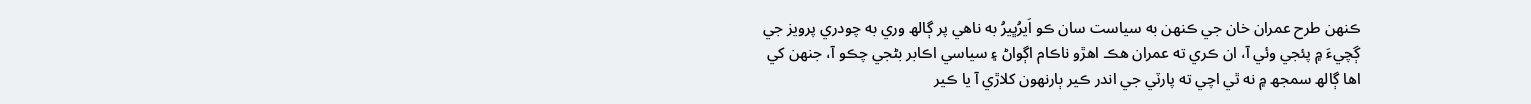ڪنهن طرح عمران خان جي ڪنهن به سياست سان ڪو اَيرُڀيرُ به ناهي پر ڳالھ وري به چودري پرويز جي ڳچيءَ ۾ پئجي وئي آ، ان ڪري ته عمران هڪ اهڙو ناڪام اڳواڻ ۽ سياسي اڪابر بڻجي چڪو آ، جنهن کي اها ڳالھ سمجھ ۾ نه ٿي اچي ته پارٽي جي اندر ڪير ٻارنهون کلاڙي آ يا ڪير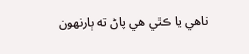ناهي يا ڪٿي هي پاڻ ته ٻارنهون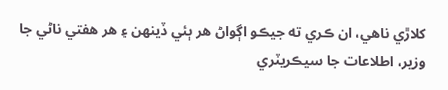کلاڙي ناهي، ان ڪري ته جيڪو اڳواڻ هر ٻئي ڏينهن ۽ هر هفتي ناڻي جا وزير، اطلاعات جا سيڪريٽري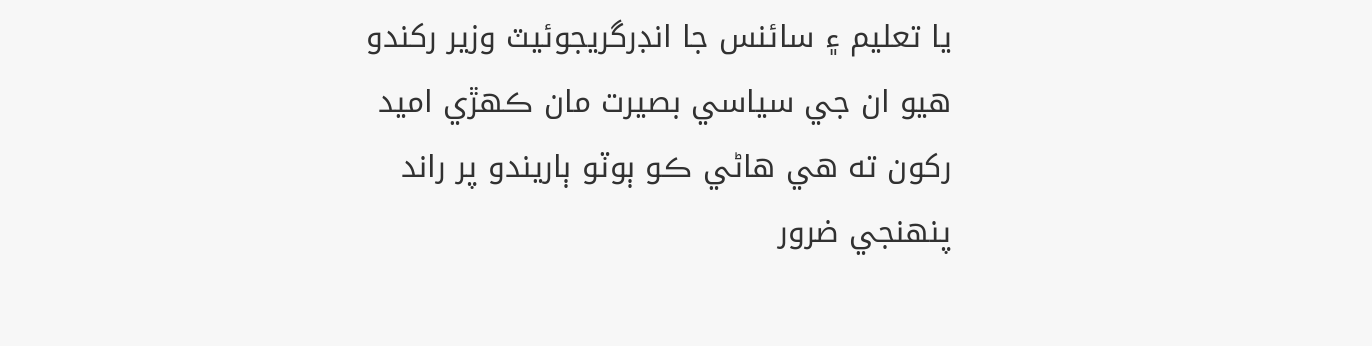يا تعليم ۽ سائنس جا انڊرگريجوئيٽ وزير رکندو هيو ان جي سياسي بصيرت مان ڪهڙي اميد رکون ته هي هاڻي ڪو ٻوٽو ٻاريندو پر راند پنهنجي ضرور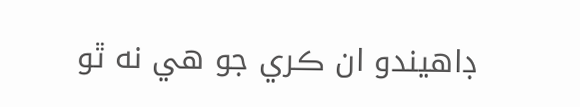ڊاهيندو ان ڪري جو هي نه ٿو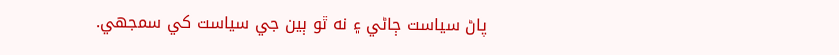پاڻ سياست ڄاڻي ۽ نه ٿو ٻين جي سياست کي سمجهي.